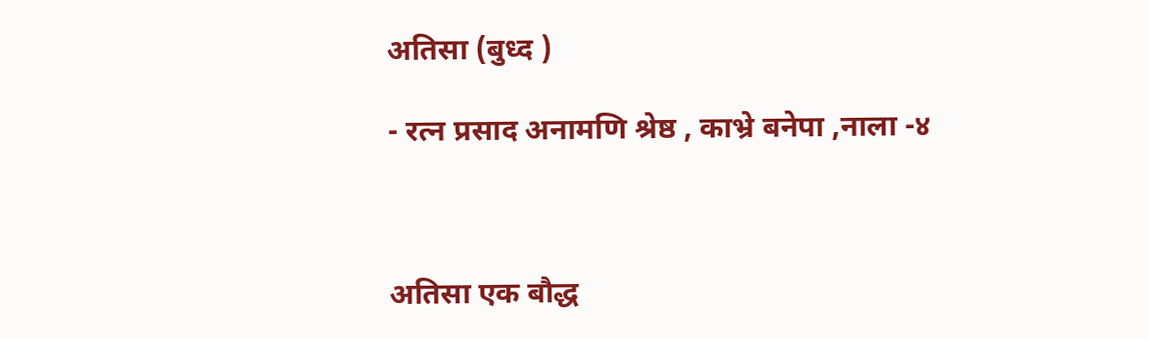अतिसा (बुध्द )

- रत्न प्रसाद अनामणि श्रेष्ठ , काभ्रे बनेपा ,नाला -४



अतिसा एक बौद्ध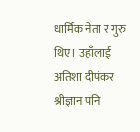धार्मिक नेता र गुरु थिए। उहाँलाई अतिशा दीपंकर श्रीज्ञान पनि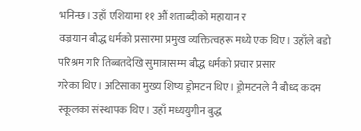भनिन्छ। उहाँ एशियामा ११ औं शताब्दीको महायान र
वज्रयान बौद्ध धर्मको प्रसारमा प्रमुख व्यक्तित्वहरू मध्ये एक थिए। उहाँले बडो परिश्रम गरि तिब्बतदेखि सुमात्रासम्म बौद्ध धर्मको प्रचार प्रसार
गरेका थिए। अटिसाका मुख्य शिष्य ड्रोमटन थिए। ड्रोमटनले नै बौध्द कदम स्कूलका संस्थापक थिए। उहाँ मध्ययुगीन बुद्ध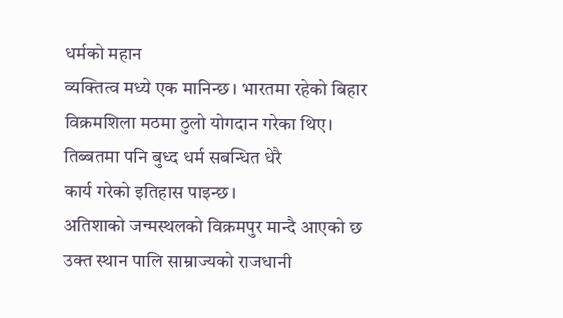धर्मको महान
व्यक्तित्व मध्ये एक मानिन्छ। भारतमा रहेको बिहार विक्रमशिला मठमा ठुलो योगदान गरेका थिए। तिब्बतमा पनि बुध्द धर्म सबन्धित धेरै
कार्य गरेको इतिहास पाइन्छ।
अतिशाको जन्मस्थलको विक्रमपुर मान्दै आएको छ उक्त स्थान पालि साम्राज्यको राजधानी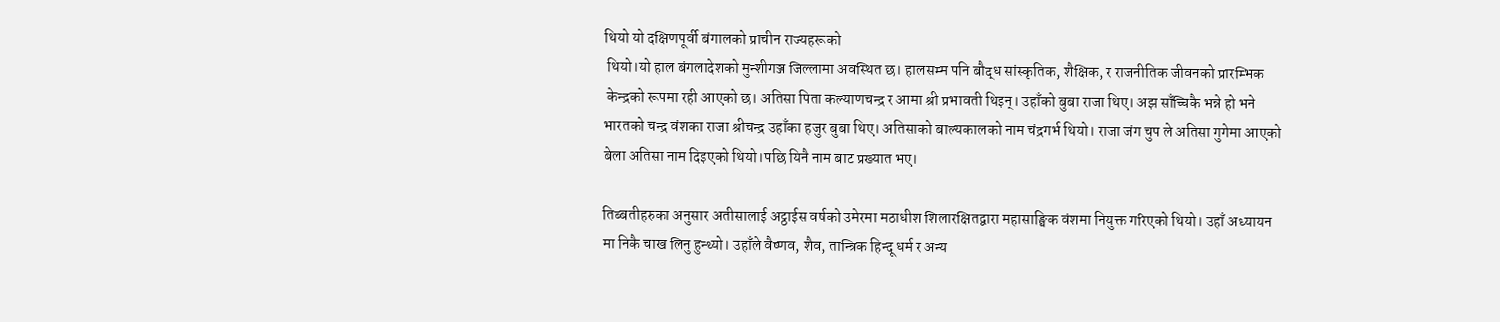थियो यो दक्षिणपूर्वी बंगालको प्राचीन राज्यहरूको
 थियो।यो हाल बंगलादेशको मुन्शीगञ्ज जिल्लामा अवस्थित छ। हालसम्म पनि बौद्ध सांस्कृतिक, शैक्षिक, र राजनीतिक जीवनको प्रारम्भिक
 केन्द्रको रूपमा रही आएको छ। अतिसा पिता कल्याणचन्द्र र आमा श्री प्रभावती थिइन्। उहाँको बुबा राजा थिए। अझ साँच्चिकै भन्ने हो भने
भारतको चन्द्र वंशका राजा श्रीचन्द्र उहाँका हजुर बुबा थिए। अतिसाको बाल्यकालको नाम चंद्रगर्भ थियो। राजा जंग चुप ले अतिसा गुगेमा आएको
बेला अतिसा नाम दिइएको थियो।पछि यिनै नाम बाट प्रख्यात भए।

तिब्बतीहरुका अनुसार अतीसालाई अट्ठाईस वर्षको उमेरमा मठाधीश शिलारक्षितद्वारा महासाङ्घिक वंशमा नियुक्त गरिएको थियो। उहाँ अध्यायन
मा निकै चाख लिनु हुन्थ्यो। उहाँले वैष्णव, शैव, तान्त्रिक हिन्दू धर्म र अन्य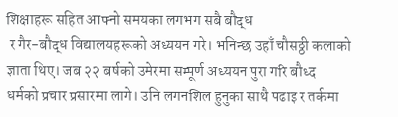शिक्षाहरू सहित आफ्नो समयका लगभग सबै बौद्ध
 र गैर-बौद्ध विद्यालयहरूको अध्ययन गरे। भनिन्छ उहाँ चौसठ्ठी कलाको ज्ञाता थिए। जब २२ बर्षको उमेरमा सम्पूर्ण अध्ययन पुरा गरि बौध्द
धर्मको प्रचार प्रसारमा लागे। उनि लगनशिल हुनुका साथै पढाइ र तर्कमा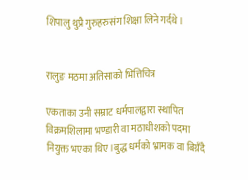शिपालु थुप्रै गुरुहरुसंग शिक्षा लिने गर्दथे।


रालुङ मठमा अतिसाको भित्तिचित्र

एकताका उनी सम्राट धर्मपालद्वारा स्थापित विक्रमशिलामा भण्डारी वा मठाधीशको पदमा नियुक्त भएका थिए।बुद्ध धर्मको भ्रामक वा बिग्रँदै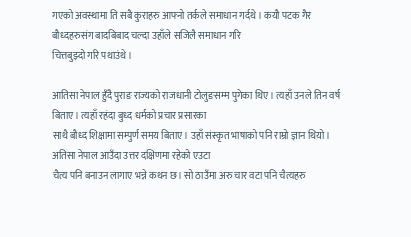गएको अवस्थामा ति सबै कुराहरु आफ्नो तर्कले समाधान गर्दथे। कयौ पटक गैर बौध्दहरुसंग बादबिबाद चल्दा उहाँले सजिलै समाधान गरि
चित्तबुझ्दो गरि पथाउंथे।

आतिसा नेपाल हुँदै पुराङ राज्यको राजधानी टोलुङसम्म पुगेका थिए । त्यहाँ उनले तिन वर्ष बिताए। त्यहाँ रहंदा बुध्द धर्मको प्रचार प्रसारका
साथै बौध्द शिक्षामा सम्पुर्ण समय बिताए। उहाँ संस्कृत भाषाको पनि राम्रो ज्ञान थियो। अतिसा नेपाल आउँदा उत्तर दक्षिणमा रहेको एउटा
चैत्य पनि बनाउन लागाए भन्ने कथन छ। सो ठाउँमा अरु चार वटा पनि चैत्यहरु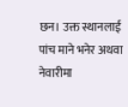छन। उक्त स्थानलाई पांच माने भनेर अथवा नेवारीमा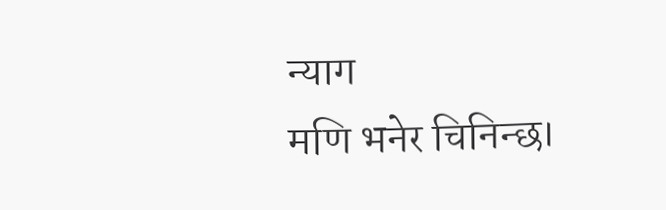न्याग
मणि भनेर चिनिन्छ।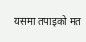यसमा तपाइको मत